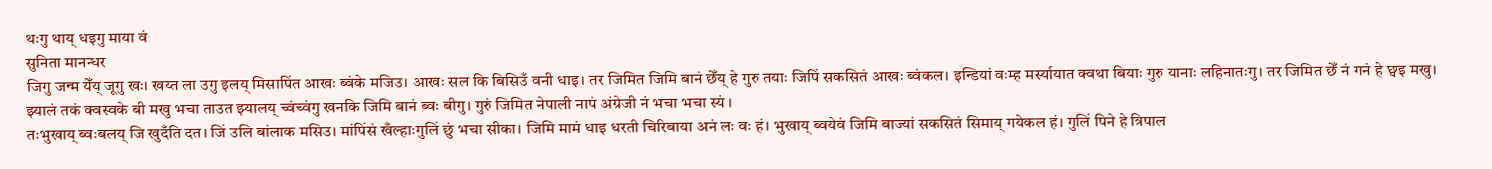थःगु थाय् धइगु माया वं
सुनिता मानन्धर
जिगु जन्म येँय् जूगु खः। खय्त ला उगु इलय् मिसापिंत आखः ब्वंके मजिउ। आखः सल कि बिसिउँ वनी धाइ। तर जिमित जिमि बानं छेँय् हे गुरु तयाः जिपिं सकसितं आखः ब्वंकल। इन्डियां वःम्ह मर्स्यायात क्वथा बियाः गुरु यानाः लहिनातःगु। तर जिमित छेँ नं गनं हे छ्वइ मखु। झ्यालं तकं क्वस्वके बी मखु भचा ताउत झ्यालय् च्वंच्वंगु खनकि जिमि बानं ब्वः बीगु। गुरुं जिमित नेपाली नापं अंग्रेजी नं भचा भचा स्यं ।
तःभुखाय् ब्वःबलय् जि खुदँति दत। जिं उलि बांलाक मसिउ। मांपिंसं खँल्हाःगुलिं छुं भचा सीका। जिमि मामं धाइ धरती चिरिबाया अनं लः वः हं। भुखाय् ब्वयेवं जिमि बाज्यां सकसितं सिमाय् गयेकल हं। गुलिं पिने हे त्रिपाल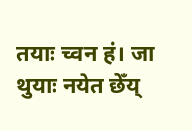तयाः च्वन हं। जा थुयाः नयेत छेँय्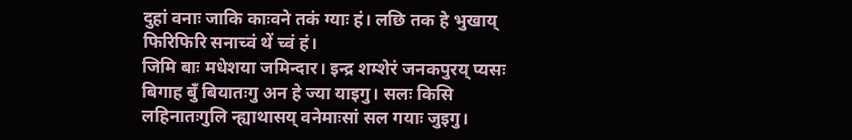दुहां वनाः जाकि काःवने तकं ग्याः हं। लछि तक हे भुखाय् फिरिफिरि सनाच्वं थें च्वं हं।
जिमि बाः मधेशया जमिन्दार। इन्द्र शम्शेरं जनकपुरय् प्यसः बिगाह बुँ बियातःगु अन हे ज्या याइगु। सलः किसि लहिनातःगुलि न्ह्याथासय् वनेमाःसां सल गयाः जुइगु।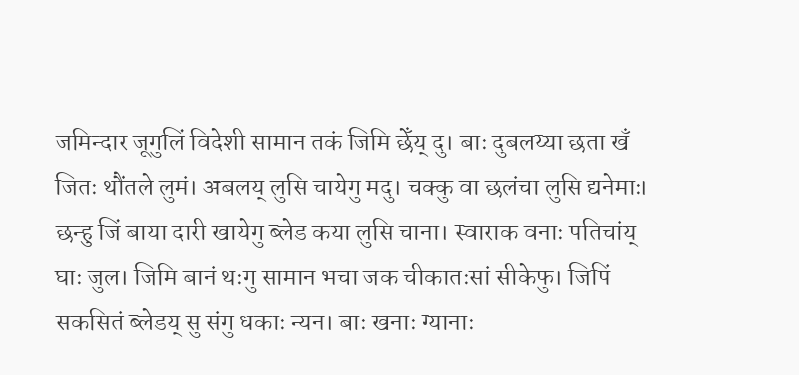जमिन्दार जूगुलिं विदेशी सामान तकं जिमि छेँय् दु। बाः दुबलय्या छता खँ जितः थौंतले लुमं। अबलय् लुसि चायेगु मदु। चक्कु वा छलंचा लुसि द्यनेमाः। छन्हु जिं बाया दारी खायेगु ब्लेड कया लुसि चाना। स्वाराक वनाः पतिचांय् घाः जुल। जिमि बानं थःगु सामान भचा जक चीकातःसां सीकेफु। जिपिं सकसितं ब्लेडय् सु संगु धकाः न्यन। बाः खनाः ग्यानाः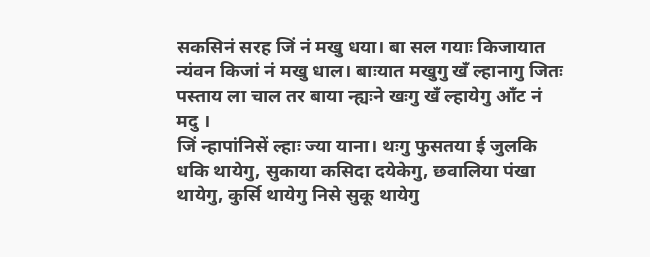सकसिनं सरह जिं नं मखु धया। बा सल गयाः किजायात न्यंवन किजां नं मखु धाल। बाःयात मखुगु खँ ल्हानागु जितः पस्ताय ला चाल तर बाया न्ह्यःने खःगु खँ ल्हायेगु आँट नं मदु ।
जिं न्हापांनिसें ल्हाः ज्या याना। थःगु फुसतया ई जुलकि धकि थायेगु, सुकाया कसिदा दयेकेगु, छवालिया पंखा थायेगु, कुर्सि थायेगु निसे सुकू थायेगु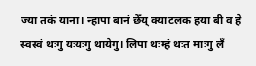ज्या तकं याना। न्हापा बानं छेँय् क्याटलक हया बी व हे स्वस्वं थःगु यःयःगु थायेगु। लिपा थःम्हं थःत माःगु लँ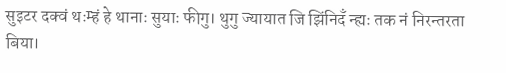सुइटर दक्वं थःम्हं हे थानाः सुयाः फीगु। थुगु ज्यायात जि झिंनिदँ न्ह्यः तक नं निरन्तरता बिया।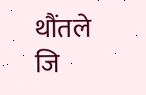थौंतले जि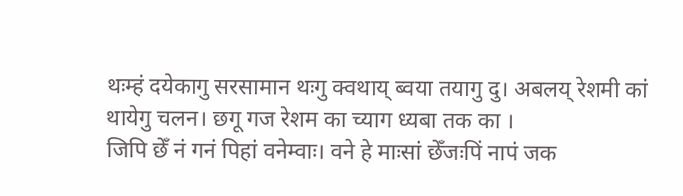थःम्हं दयेकागु सरसामान थःगु क्वथाय् ब्वया तयागु दु। अबलय् रेशमी कां थायेगु चलन। छगू गज रेशम का च्याग ध्यबा तक का ।
जिपि छेँ नं गनं पिहां वनेम्वाः। वने हे माःसां छेँजःपिं नापं जक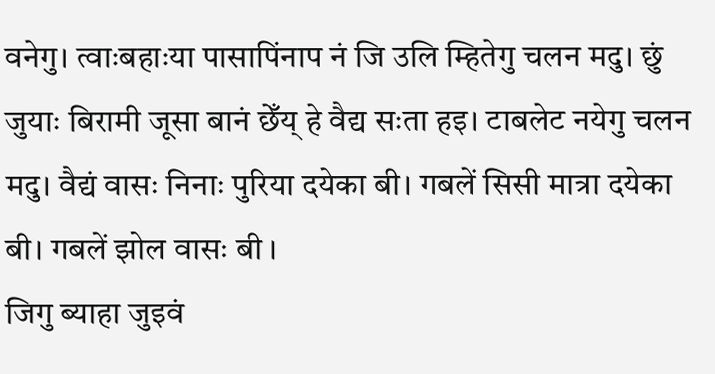वनेगु। त्वाःबहाःया पासापिंनाप नं जि उलि म्हितेगु चलन मदु। छुं जुयाः बिरामी जूसा बानं छेँय् हे वैद्य सःता हइ। टाबलेट नयेगु चलन मदु। वैद्यं वासः निनाः पुरिया दयेका बी। गबलें सिसी मात्रा दयेका बी। गबलें झोल वासः बी ।
जिगु ब्याहा जुइवं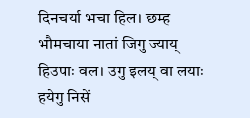दिनचर्या भचा हिल। छम्ह भौमचाया नातां जिगु ज्याय् हिउपाः वल। उगु इलय् वा लयाः हयेगु निसें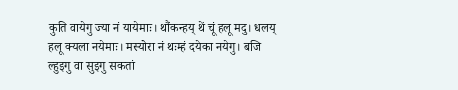कुति वायेगु ज्या नं यायेमाः। थौंकन्हय् थें चूं हलू मदु। धलय् हलू क्यला नयेमाः। मस्योरा नं थःम्हं दयेका नयेगु। बजि ल्हुइगु वा सुइगु सकतां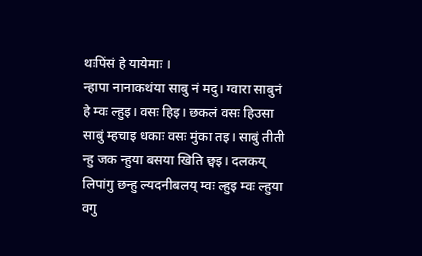थःपिंसं हे यायेमाः ।
न्हापा नानाकथंया साबु नं मदु। ग्वारा साबुनं हे म्वः ल्हुइ। वसः हिइ। छकलं वसः हिउसा साबुं म्हचाइ धकाः वसः मुंका तइ। साबुं तीती न्हु जक न्हुया बसया खिति छ्वइ। दलकय् लिपांगु छन्हु ल्यदनीबलय् म्वः ल्हुइ म्वः ल्हुया वगु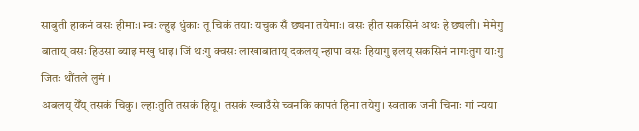साबुती हाकनं वसः हीमाः। म्वः ल्हुइ धुंकाः तू चिकं तयाः यचुक सँ छ्यना तयेमाः। वसः हीत सकसिनं अथः हे छ्यली। मेमेगु बाताय् वसः हिउसा ब्याइ मखु धाइ। जिं थःगु क्वसः लाखाबाताय् दकलय् न्हापा वसः हियागु इलय् सकसिनं नागःतुग याःगु जितः थौंतले लुमं ।
अबलय् येँय् तसकं चिकु। ल्हाःतुति तसकं हियू। तसकं ख्वाउँसे च्वनकि कापतं हिना तयेगु। स्वताक जनी चिनाः गां न्यया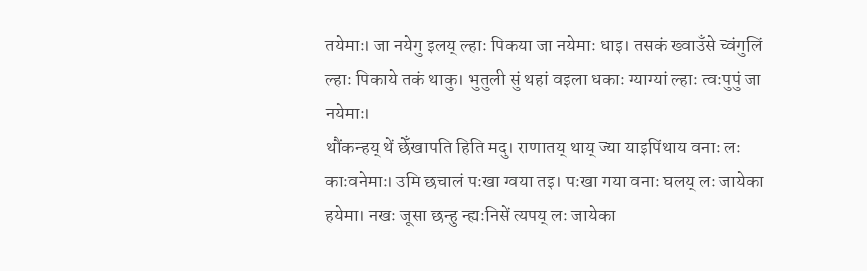तयेमाः। जा नयेगु इलय् ल्हाः पिकया जा नयेमाः धाइ। तसकं ख्वाउँसे च्वंगुलिं ल्हाः पिकाये तकं थाकु। भुतुली सुं थहां वइला धकाः ग्याग्यां ल्हाः त्वःपुपुं जा नयेमाः।
थौंकन्हय् थें छेँखापति हिति मदु। राणातय् थाय् ज्या याइपिंथाय वनाः लः काःवनेमाः। उमि छचालं पःखा ग्वया तइ। पःखा गया वनाः घलय् लः जायेका हयेमा। नखः जूसा छन्हु न्ह्यःनिसें त्यपय् लः जायेका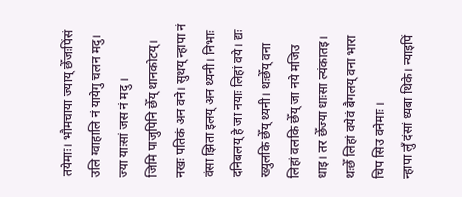तयेमाः। भौमचाया ज्याय् छेँजःपिंसं उलि ग्वाहालि नं यायेगु चलन मदु। ज्या याःसां जस नं मदु ।
जिमि पाजुपिनि छेँय् थानकोटय्। नखः पतिकं अन वने। सुथय् न्हापा नं वंसा झिता इलय् अन थ्यनी। निभाः दनिबलय् हे जा नयाः लिहां वये। द्यः ख्युलकि छेँय् थ्यनी। थःछेँय् वना लिहां वलकि छेँय् जा नये मजिउ धाइ। तर छेँज्या धाःसा ल्यंकातइ। थःछेँ लिहां वयेवं बैगलय् वना भारा चिप सिउ वनेमाः ।
न्हापा लुँ दंसां ध्यबा थिके। न्याइपिं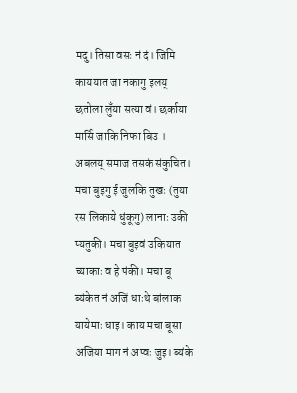मदु। तिसा वसः नं दं। जिमि काययात जा नकागु इलय् छतोला लुँया सत्या वं। छर्काया मार्सि जाकि निफा बिउ ।
अबलय् समाज तसकं संकुचित। मचा बुइगु ई जुलकि तुखः (तुया रस लिकाये धुंकूगु) लानाः उकी प्यतुकी। मचा बुइवं उकियात च्याकाः व हे पंकी। मचा बू ब्यंकेत नं अजिं धाःथे बांलाक यायेमाः धाइ। काय मचा बूसा अजिया माग नं अप्वः जुइ। ब्यंके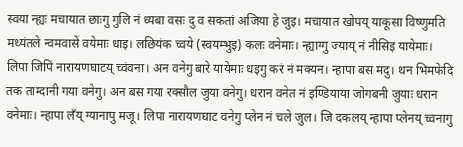स्वया न्ह्यः मचायात छाःगु गुलि नं ध्यबा वसः दु व सकतां अजिया हे जुइ। मचायात खोपय् याकूसा विष्णुमति मथ्यंतले न्वमवासें वयेमाः धाइ। लछियंक च्वये (स्वयम्भुइ) कलः वनेमाः। न्ह्याग्गु ज्याय् नं नीसिइ यायेमाः।
लिपा जिपिं नारायणघाटय् च्वंवना। अन वनेगु बारे यायेमाः धइगु करं नं मक्यन। न्हापा बस मदु। थन भिमफेदि तक ताम्दानी गया वनेगु। अन बस गया रक्सौल जुया वनेगु। धरान वनेत नं इण्डियाया जोगबनी जुयाः धरान वनेमाः। न्हापा लँय् ग्यानापु मजू। लिपा नारायणघाट वनेगु प्लेन नं चले जुल। जि दकलय् न्हापा प्लेनय् च्वनागु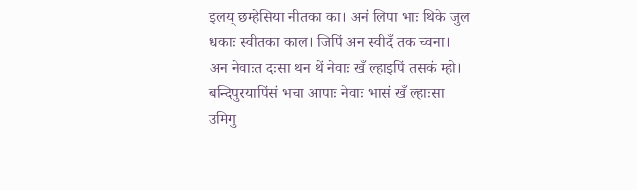इलय् छम्हेसिया नीतका का। अनं लिपा भाः थिके जुल धकाः स्वीतका काल। जिपिं अन स्वीदँ तक च्वना। अन नेवाःत दःसा थन थें नेवाः खँ ल्हाइपिं तसकं म्हो। बन्दिपुरयापिंसं भचा आपाः नेवाः भासं खँ ल्हाःसा उमिगु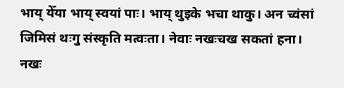भाय् येँया भाय् स्वयां पाः। भाय् थुइके भचा थाकु। अन च्वंसां जिमिसं थःगु संस्कृति मत्वःता। नेवाः नखःचख सकतां हना। नखः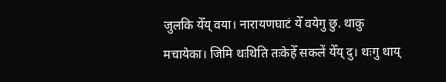जुलकि येँय् वया। नारायणघाटं येँ वयेगु छु. थाकु मचायेका। जिमि थःथिति तःकेहेँ सकलें येँय् दु। थःगु थाय्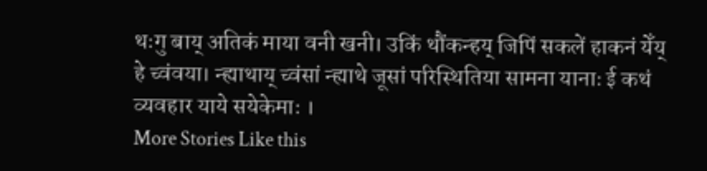थःगु बाय् अतिकं माया वनी खनी। उकिं थौंकन्हय् जिपिं सकलें हाकनं येँय् हे च्वंवया। न्ह्याथाय् च्वंसां न्ह्याथे जूसां परिस्थितिया सामना यानाः ई कथं व्यवहार याये सयेकेमाः ।
More Stories Like this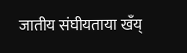जातीय संघीयताया खँय्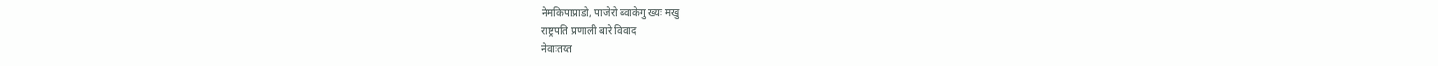नेमकिपाप्राडो, पाजेरो ब्वाकेगु ख्यः मखु
राष्ट्रपति प्रणाली बारे विवाद
नेवाःतय्त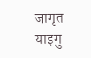जागृत याइगु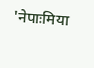'नेपाःमिया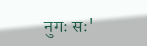नुगः सः'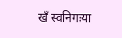खँ स्वनिगःया